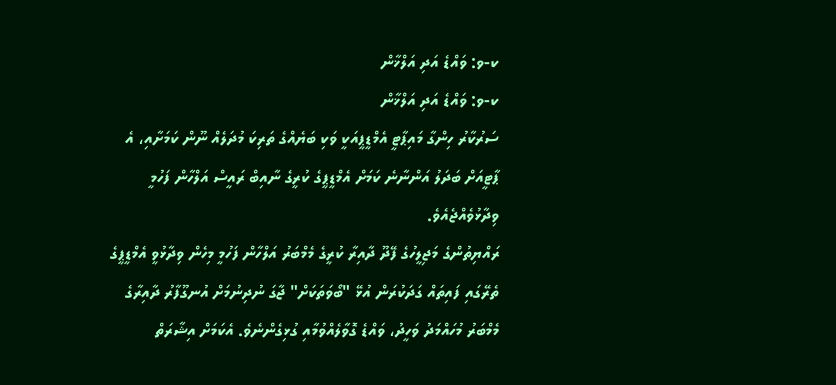ކ-ވ: ވައްޑެ އަދި އަލްޚާން
ކ-ވ: ވައްޑެ އަދި އަލްޚާން
ސަރުކާރު ހިންގާ މައިޕާޓީ އެމްޑީޕީއަކީ ވަކި ބަޔެއްގެ ތަރިކަ މުދަލެއް ނޫން ކަމަށާއި، އެ ޕާޓީއަށް ބަދަލު އަންނާނެ ކަމަށް އެމްޑީޕީގެ ކުރީގެ ނާއިބް ރައީސް އަލްހާން ފަހުމީ ވިދާޅުވެއްޖެއެވެ.
ރައްޔިތުންގެ މަޖިލީހުގެ ފޭދޫ ދާއިރާ ކުރީގެ މެމްބަރު އަލްހާން ފަހުމީ މިހެން ވިދާޅުވީ އެމްޑީޕީގެ ތެރޭގައި ފައިތައް ގަދަކުރަން އުޅޭ "ބޯވަތަކަށް" ޖާގަ ނުދިނުމަށް އުނގޫފާރު ދާއިރާގެ މެމްބަރު މުހައްމަދު ވަހީދު، ވައްޑެ ގޮވާލެއްވުމާއި ގުޅިގެންނެވެ. އެކަމަށް އިޝާރަތް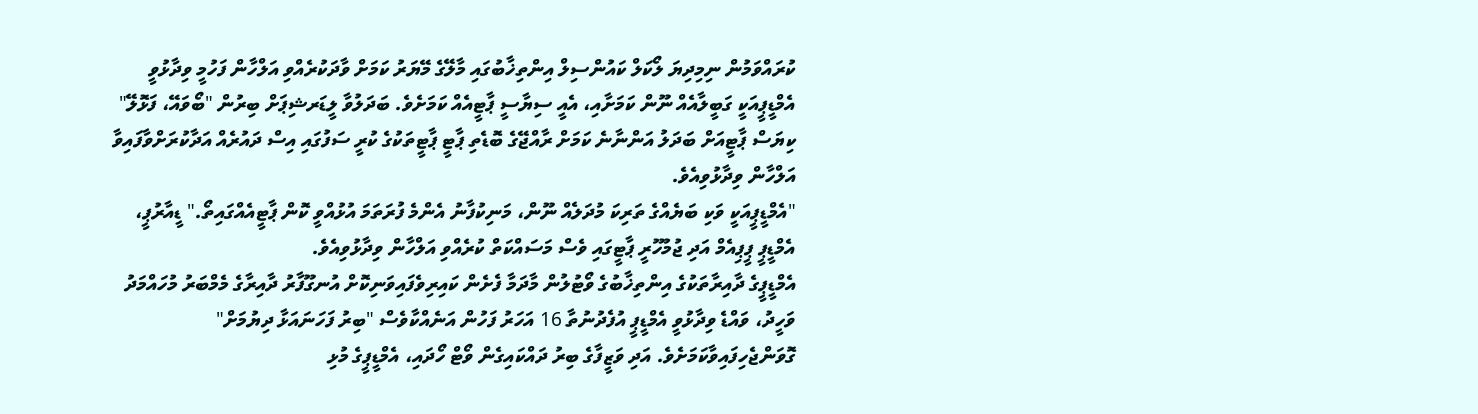ކުރައްވަމުން ނިމިދިޔަ ލޯކަލް ކައުންސިލް އިންތިޚާބުގައި މާލޭގެ މޭޔަރު ކަމަށް ވާދަކުރެއްވި އަލްހާން ފަހުމީ ވިދާޅުވީ އެމްޑީޕީއަކީ ގަބީލާއެއް ނޫން ކަމަށާއި، އެއީ ސިޔާސީ ޕާޓީއެއް ކަމަށެވެ. ބަދަލުވާ ލީޑަރޝިޕަށް ބިރުން "ބޯވައޭ، ފަޅޮލޭ" ކިޔަސް ޕާޓީއަށް ބަދަލު އަންނާނެ ކަމަށް ރާއްޖޭގެ ބޮޑެތި ޕާޓީ ޕާޓީތަކުގެ ކުރީ ސަފުގައި އިސް ދައުރެއް އަދާކުރަށްވާފައިވާ އަލްހާން ވިދާޅުވިއެވެ.
"އެމްޑީޕީއަކީ ވަކި ބަޔެއްގެ ތަރިކަ މުދަލެއް ނޫން، މަނިކުފާނު އެންމެ ފުރަތަމަ އުޅުއްވީ ކޮން ޕާޓީއެއްގައިތޯ." ޑީއާރުޕީ، އެމްޑީޕީ ޕީޕިއެމް އަދި ޖުމުހޫރީ ޕާޓީގައި ވެސް މަސައްކަތް ކުރެއްވި އަލްހާން ވިދާޅުވިއެވެ.
އެމްޑީޕީގެ ދާއިރާތަކުގެ އިންތިޚާބުގެ ވޯޓުލުން މާދަމާ ފެށެން ކައިރިވެފައިވަނިކޮށް އުނގޫފާރު ދާއިރާގެ މެމްބަރު މުހައްމަދު ވަހީދު، ވައްޑެ ވިދާޅުވީ އެމްޑީޕީ އުފެދުނުތާ 16 އަހަރު ފަހުން އަނެއްކާވެސް "ބިރު ފަހަނައަޅާ ދިޔުމަށް" ގޮވަންޖެހިފައިވާކަމަށެވެ. އަދި ވަޒީފާގެ ބިރު ދައްކައިގެން ވޯޓް ހޯދައި، އެމްޑީޕީގެ މުޅި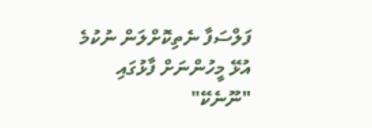ފަލްސަފާ ނެތިކޮށްލަން ނުކުމެ އުޅޭ މީހުންނަށް ފާޅުގައި "ނޫނެކޭ"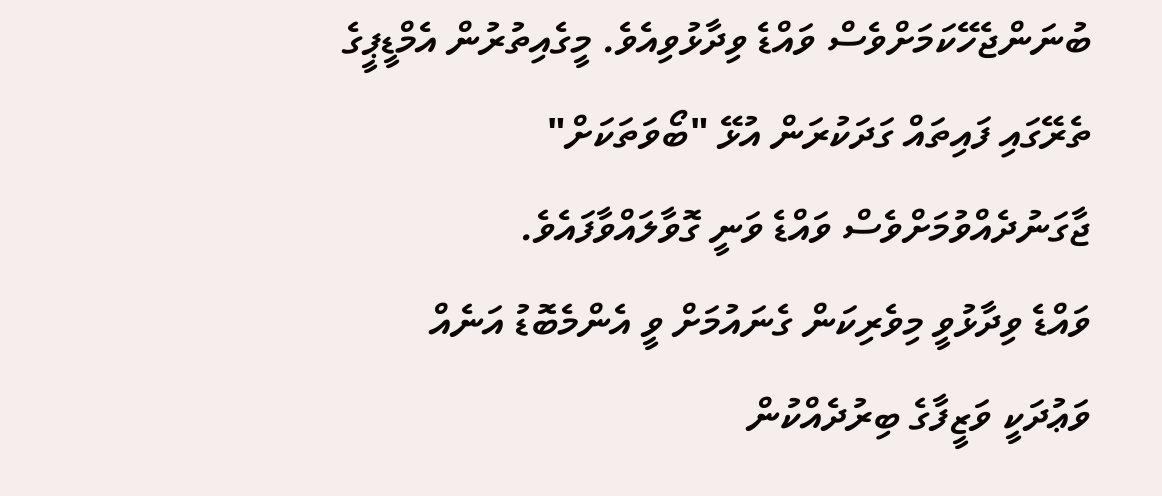ބުނަންޖެހޭކަމަށްވެސް ވައްޑެ ވިދާޅުވިއެވެ. މީގެއިތުރުން އެމްޑީޕީގެ ތެރޭގައި ފައިތައް ގަދަކުރަން އުޅޭ "ބޯވަތަކަށް" ޖާގަނުދެއްވުމަށްވެސް ވައްޑެ ވަނީ ގޮވާލައްވާފައެވެ.
ވައްޑެ ވިދާޅުވީ މިވެރިކަން ގެނައުމަށް ވީ އެންމެބޮޑު އަނެއް ވަޢުދަކީ ވަޒީފާގެ ބިރުދެއްކުން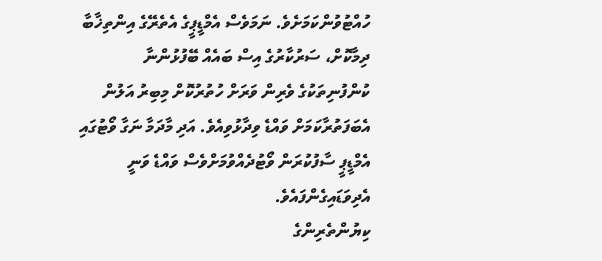ހުއްޓުވުންކަމަށެވެ. ނަމަވެސް އެމްޑީޕީގެ އެތެރޭގެ އިންތިޚާބާ ދިމާކޮށް، ސަރުކާރުގެ އިސް ބައެއް ބޭފުޅުންނާ ކުންފުނިތަކުގެ ވެރިން ވަރަށް ހުތުރުކޮށް މިބިރު އަލުން އެބަފަތުރާކަމަށް ވައްޑެ ވިދާޅުވިއެވެ. އަދި މާދަމާ ނަގާ ވޯޓުގައި އެމްޑީޕީ ސާފުކުރަން ވޯޓުދެއްވުމަށްވެސް ވައްޑެ ވަނީ އެދިވަޑައިގެންފައެވެ.
ކިޔުންތެރިންގެ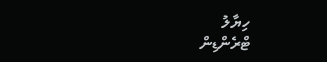ހިޔާލު
ޓްރެންޑިން